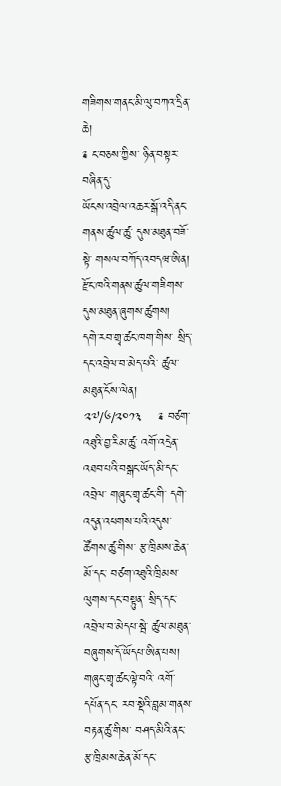གཟིགས་གནང་མི་ལུ་བཀའ་དྲིན་ཆེ།
༉ ང་བཅས་ཀྱིས་ ཉིན་བསྟར་བཞིན་དུ་
ཡོངས་འབྲེལ་འཆར་སྒོ་འདི་ནང་
གནས་ཚུལ་ཚུ་ དུས་མཐུན་བཟོ་སྟེ་ གསལ་བཀོད་འབདཝ་ཨིན།
རྫོང་ཁའི་གནས་ཚུལ་གཟིགས་ དུས་མཐུན་ཞུགས་ཚུགས།
དགེ་རབ་གྲྭ་ཚང་ཁག་གིས་ སྲིད་དང་འབྲེལ་བ་མེད་པའི་ ཚུལ་མཐུན་ངོས་ལེན།
༢༧/༦/༢༠༡༣    ༉ བཙག་འཐུའི་བྱ་རིམ་ཚུ་ འགོ་འདྲེན་འཐབ་པའི་བསྒང་ཡོད་མི་དང་འབྲེལ་ གཞུང་གྲྭ་ཚང་གི་ དགེ་འདུན་འཕགས་པའི་འདུས་ཚོགས་ཚུ་གིས་ རྩ་ཁྲིམས་ཆེན་མོ་དང་ བཙག་འཐུའི་ཁྲིམས་ལུགས་དང་བསྟུན་ སྲིད་དང་འབྲེལ་བ་མེདཔ་སྦེ་ ཚུལ་མཐུན་བཞུགས་དོ་ཡོདཔ་ཨིན་པས།
གཞུང་གྲྭ་ཚང་ལྟེ་བའི་ འགོ་དཔོན་དང་ རབ་སྡེའི་བླམ་གནས་བརྟན་ཚུ་གིས་ བཤད་མིའི་ནང་ རྩ་ཁྲིམས་ཆེན་མོ་དང་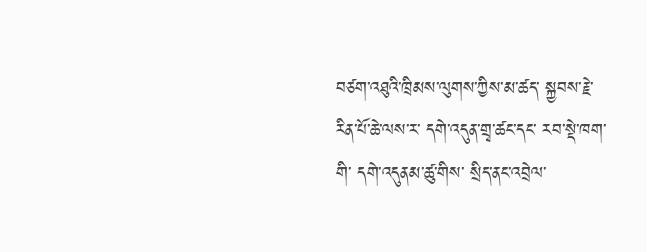བཙག་འཐུའི་ཁྲིམས་ལུགས་ཀྱིས་མ་ཚད་ སྐྱབས་རྗེ་རིན་པོ་ཆེ་ལས་ར་ དགེ་འདུན་གྲྭ་ཚང་དང་ རབ་སྡེ་ཁག་གི་ དགེ་འདུནམ་ཚུ་གིས་ སྲིད་ནང་འབྲེལ་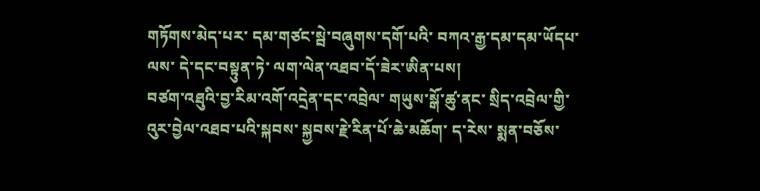གཏོགས་མེད་པར་ དམ་གཙང་སྦེ་བཞུགས་དགོ་པའི་ བཀའ་རྒྱ་དམ་དམ་ཡོདཔ་ལས་ དེ་དང་བསྟུན་ཏེ་ ལག་ལེན་འཐབ་དོ་ཟེར་ཨིན་པས།
བཙག་འཐུའི་བྱ་རིམ་འགོ་འདྲེན་དང་འབྲེལ་ གཡུས་སྒོ་ཚུ་ནང་ སྲིད་འབྲེལ་གྱི་འུར་བྱེལ་འཐབ་པའི་སྐབས་ སྐྱབས་རྗེ་རིན་པོ་ཆེ་མཆོག་ ད་རེས་ སྨན་བཅོས་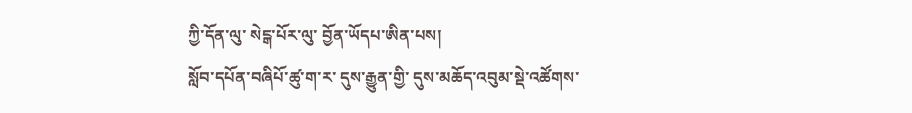ཀྱི་དོན་ལུ་ སེངྒ་པོར་ལུ་ བྱོན་ཡོདཔ་ཨིན་པས།
སློབ་དཔོན་བཞིཔོ་ཚུ་ག་ར་ དུས་རྒྱུན་གྱི་ དུས་མཆོད་འབུམ་སྡེ་འཚོགས་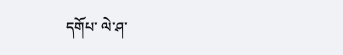དགོཔ་ ལེ་ཤ་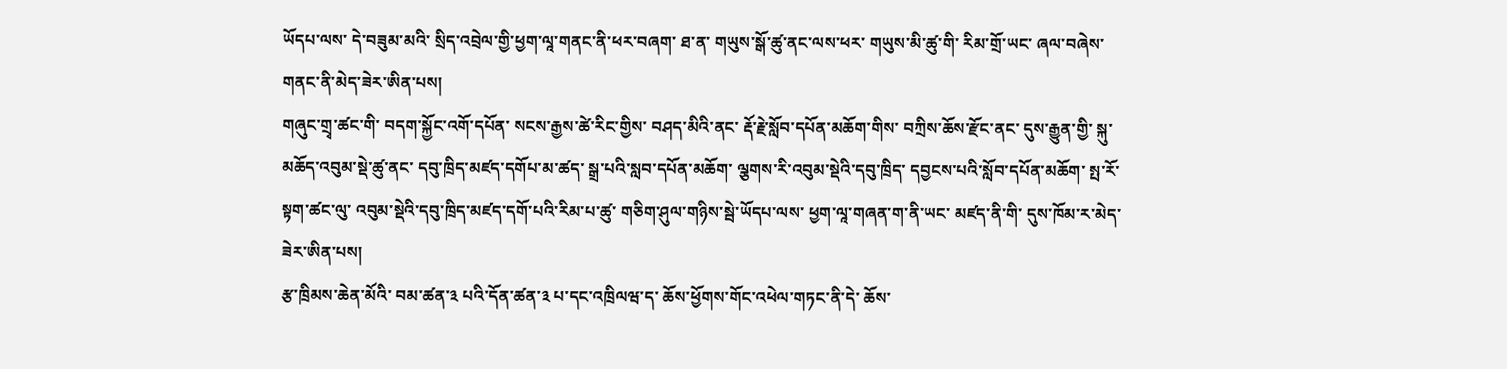ཡོདཔ་ལས་ དེ་བཟུམ་མའི་ སྲིད་འབྲེལ་གྱི་ཕྱག་ལཱ་གནང་ནི་ཕར་བཞག་ ཐ་ན་ གཡུས་སྒོ་ཚུ་ནང་ལས་ཕར་ གཡུས་མི་ཚུ་གི་ རིམ་གྲོ་ཡང་ ཞལ་བཞེས་གནང་ནི་མེད་ཟེར་ཨིན་པས།
གཞུང་གྲྭ་ཚང་གི་ བདག་སྐྱོང་འགོ་དཔོན་ སངས་རྒྱས་ཚེ་རིང་གྱིས་ བཤད་མིའི་ནང་ རྡོ་རྗེ་སློབ་དཔོན་མཆོག་གིས་ བཀྲིས་ཆོས་རྫོང་ནང་ དུས་རྒྱུན་གྱི་ སྐུ་མཆོད་འབུམ་སྡེ་ཚུ་ནང་ དབུ་ཁྲིད་མཛད་དགོཔ་མ་ཚད་ སྒྲ་པའི་སླབ་དཔོན་མཆོག་ ལྕགས་རི་འབུམ་སྡེའི་དབུ་ཁྲིད་ དབྱངས་པའི་སློབ་དཔོན་མཆོག་ སྤ་རོ་སྟག་ཚང་ལུ་ འབུམ་སྡེའི་དབུ་ཁྲིད་མཛད་དགོ་པའི་རིམ་པ་ཚུ་ གཅིག་ཤུལ་གཉིས་སྦེ་ཡོདཔ་ལས་ ཕྱག་ལཱ་གཞན་ག་ནི་ཡང་ མཛད་ནི་གི་ དུས་ཁོམ་ར་མེད་ཟེར་ཨིན་པས།
རྩ་ཁྲིམས་ཆེན་མོའི་ བམ་ཚན་༣ པའི་དོན་ཚན་༣ པ་དང་འཁྲིལཝ་ད་ ཆོས་ཕྱོགས་གོང་འཕེལ་གཏང་ནི་དེ་ ཆོས་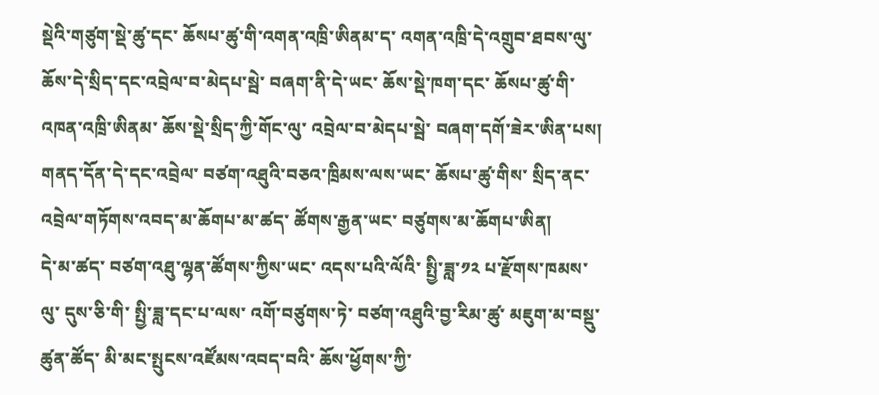སྡེའི་གཙུག་སྡེ་ཚུ་དང་ ཆོསཔ་ཚུ་གི་འགན་འཁྲི་ཨིནམ་ད་ འགན་འཁྲི་དེ་འགྲུབ་ཐབས་ལུ་ ཆོས་དེ་སྲིད་དང་འབྲེལ་བ་མེདཔ་སྦེ་ བཞག་ནི་དེ་ཡང་ ཆོས་སྡེ་ཁག་དང་ ཆོསཔ་ཚུ་གི་ འཁན་འཁྲི་ཨིནམ་ ཆོས་སྡེ་སྲིད་ཀྱི་གོང་ལུ་ འབྲེལ་བ་མེདཔ་སྦེ་ བཞག་དགོ་ཟེར་ཨིན་པས།
གནད་དོན་དེ་དང་འབྲེལ་ བཙག་འཐུའི་བཅའ་ཁྲིམས་ལས་ཡང་ ཆོསཔ་ཚུ་གིས་ སྲིད་ནང་འབྲེལ་གཏོགས་འབད་མ་ཆོགཔ་མ་ཚད་ ཚོགས་རྒྱན་ཡང་ བཙུགས་མ་ཆོགཔ་ཨིན།
དེ་མ་ཚད་ བཙག་འཐུ་ལྷན་ཚོགས་ཀྱིས་ཡང་ འདས་པའི་ལོའི་ སྤྱི་ཟླ་༡༢ པ་རྫོགས་ཁམས་ལུ་ དུས་ཅི་གི་ སྤྱི་ཟླ་དང་པ་ལས་ འགོ་བཙུགས་ཏེ་ བཙག་འཐུའི་བྱ་རིམ་ཚུ་ མཇུག་མ་བསྡུ་ཚུན་ཚོད་ མི་མང་སྤུངས་འཛོམས་འབད་བའི་ ཆོས་ཕྱོགས་ཀྱི་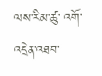ལས་རིམ་ཚུ་ འགོ་འདྲེན་འཐབ་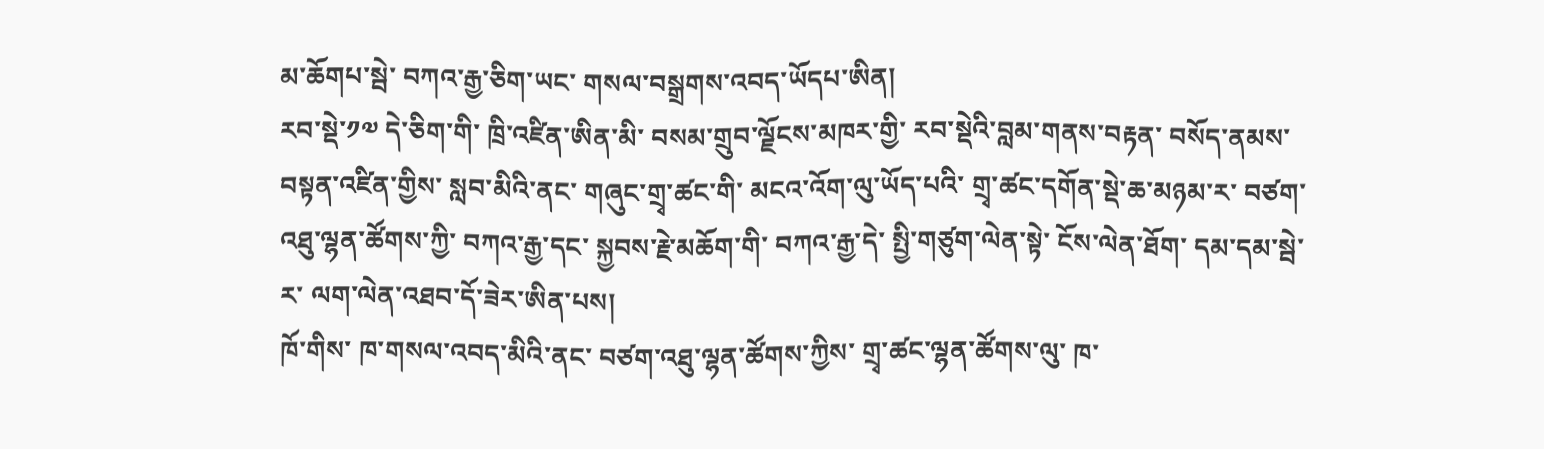མ་ཆོགཔ་སྦེ་ བཀའ་རྒྱ་ཅིག་ཡང་ གསལ་བསྒྲགས་འབད་ཡོདཔ་ཨིན།
རབ་སྡེ་༡༧ དེ་ཅིག་གི་ ཁྲི་འཛིན་ཨིན་མི་ བསམ་གྲུབ་ལྗོངས་མཁར་གྱི་ རབ་སྡེའི་བླམ་གནས་བརྟན་ བསོད་ནམས་བསྟན་འཛིན་གྱིས་ སླབ་མིའི་ནང་ གཞུང་གྲྭ་ཚང་གི་ མངའ་འོག་ལུ་ཡོད་པའི་ གྲྭ་ཚང་དགོན་སྡེ་ཆ་མཉམ་ར་ བཙག་འཐུ་ལྷན་ཚོགས་ཀྱི་ བཀའ་རྒྱ་དང་ སྐྱབས་རྗེ་མཆོག་གི་ བཀའ་རྒྱ་དེ་ སྤྱི་གཙུག་ལེན་སྟེ་ ངོས་ལེན་ཐོག་ དམ་དམ་སྦེ་ར་ ལག་ལེན་འཐབ་དོ་ཟེར་ཨིན་པས།
ཁོ་གིས་ ཁ་གསལ་འབད་མིའི་ནང་ བཙག་འཐུ་ལྷན་ཚོགས་ཀྱིས་ གྲྭ་ཚང་ལྷན་ཚོགས་ལུ་ ཁ་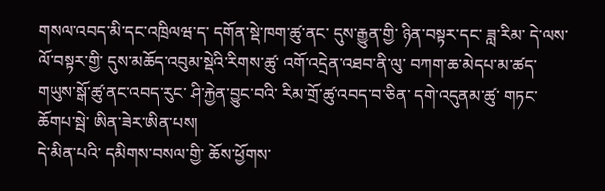གསལ་འབད་མི་དང་འཁྲིལཝ་ད་ དགོན་སྡེ་ཁག་ཚུ་ནང་ དུས་རྒྱུན་གྱི་ ཉིན་བསྟར་དང་ ཟླ་རིམ་ དེ་ལས་ ལོ་བསྟར་གྱི་ དུས་མཆོད་འབུམ་སྡེའི་རིགས་ཚུ་ འགོ་འདྲེན་འཐབ་ནི་ལུ་ བཀག་ཆ་མེདཔ་མ་ཚད་ གཡུས་སྒོ་ཚུ་ནང་འབད་རུང་ ཤི་རྐྱེན་བྱུང་བའི་ རིམ་གྲོ་ཚུ་འབད་བ་ཅིན་ དགེ་འདུནམ་ཚུ་ གཏང་ཆོགཔ་སྦེ་ ཨིན་ཟེར་ཨིན་པས།
དེ་མིན་པའི་ དམིགས་བསལ་གྱི་ ཆོས་ཕྱོགས་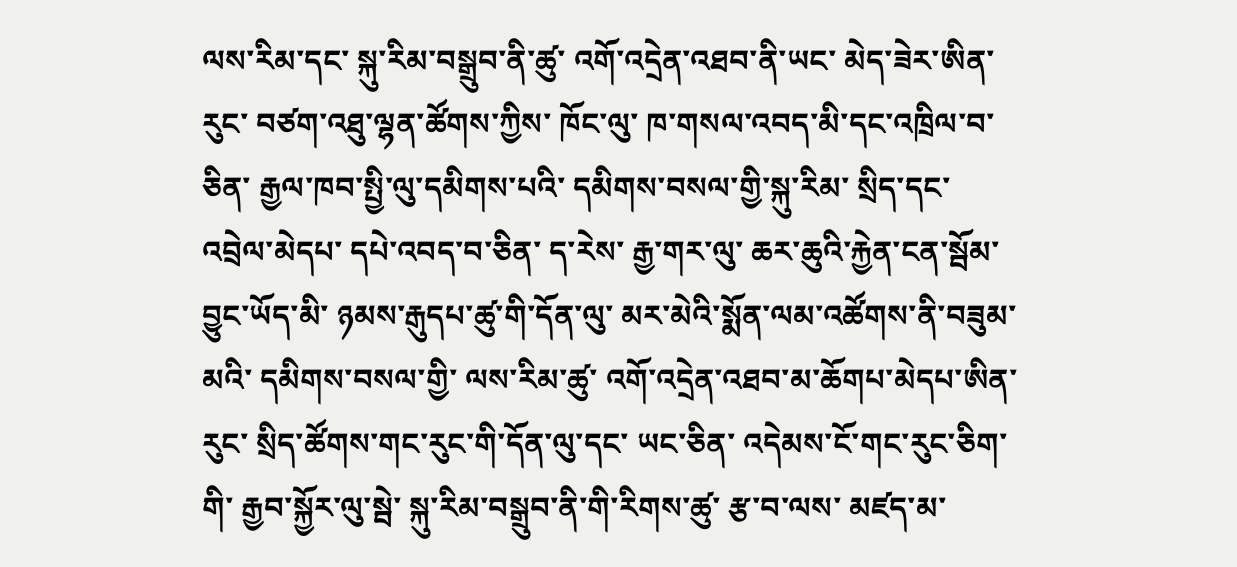ལས་རིམ་དང་ སྐུ་རིམ་བསྒྲུབ་ནི་ཚུ་ འགོ་འདྲེན་འཐབ་ནི་ཡང་ མེད་ཟེར་ཨིན་རུང་ བཙག་འཐུ་ལྷན་ཚོགས་ཀྱིས་ ཁོང་ལུ་ ཁ་གསལ་འབད་མི་དང་འཁྲིལ་བ་ཅིན་ རྒྱལ་ཁབ་སྤྱི་ལུ་དམིགས་པའི་ དམིགས་བསལ་གྱི་སྐུ་རིམ་ སྲིད་དང་འབྲེལ་མེདཔ་ དཔེ་འབད་བ་ཅིན་ ད་རེས་ རྒྱ་གར་ལུ་ ཆར་ཆུའི་རྐྱེན་ངན་སྦོམ་བྱུང་ཡོད་མི་ ཉམས་རྒུདཔ་ཚུ་གི་དོན་ལུ་ མར་མེའི་སྨོན་ལམ་འཚོགས་ནི་བཟུམ་མའི་ དམིགས་བསལ་གྱི་ ལས་རིམ་ཚུ་ འགོ་འདྲེན་འཐབ་མ་ཆོགཔ་མེདཔ་ཨིན་རུང་ སྲིད་ཚོགས་གང་རུང་གི་དོན་ལུ་དང་ ཡང་ཅིན་ འདེམས་ངོ་གང་རུང་ཅིག་གི་ རྒྱབ་སྐྱོར་ལུ་སྦེ་ སྐུ་རིམ་བསྒྲུབ་ནི་གི་རིགས་ཚུ་ རྩ་བ་ལས་ མཛད་མ་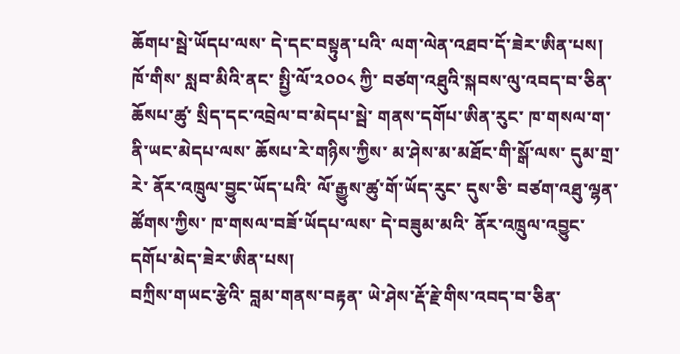ཆོགཔ་སྦེ་ཡོདཔ་ལས་ དེ་དང་བསྟུན་པའི་ ལག་ལེན་འཐབ་དོ་ཟེར་ཨིན་པས།
ཁོ་གིས་ སླབ་མིའི་ནང་ སྤྱི་ལོ་༢༠༠༨ ཀྱི་ བཙག་འཐུའི་སྐབས་ལུ་འབད་བ་ཅིན་ ཆོསཔ་ཚུ་ སྲིད་དང་འབྲེལ་བ་མེདཔ་སྦེ་ གནས་དགོཔ་ཨིན་རུང་ ཁ་གསལ་ག་ནི་ཡང་མེདཔ་ལས་ ཆོསཔ་རེ་གཉིས་ཀྱིས་ མ་ཤེས་མ་མཐོང་གི་སྒོ་ལས་ དུམ་གྲ་རེ་ ནོར་འཁྲུལ་བྱུང་ཡོད་པའི་ ལོ་རྒྱུས་ཚུ་གོ་ཡོད་རུང་ དུས་ཅི་ བཙག་འཐུ་ལྷན་ཚོགས་ཀྱིས་ ཁ་གསལ་བཟོ་ཡོདཔ་ལས་ དེ་བཟུམ་མའི་ ནོར་འཁྲུལ་འབྱུང་དགོཔ་མེད་ཟེར་ཨིན་པས།
བཀྲིས་གཡང་རྩེའི་ བླམ་གནས་བརྟན་ ཡེ་ཤེས་རྡོ་རྗེ་གིས་འབད་བ་ཅིན་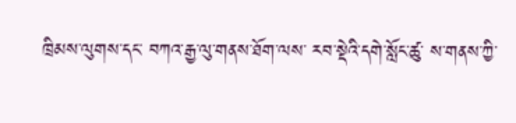ཁྲིམས་ལུགས་དང་ བཀའ་རྒྱ་ལུ་གནས་ཐོག་ལས་ རབ་སྡེའི་དགེ་སློང་ཚུ་ ས་གནས་ཀྱི་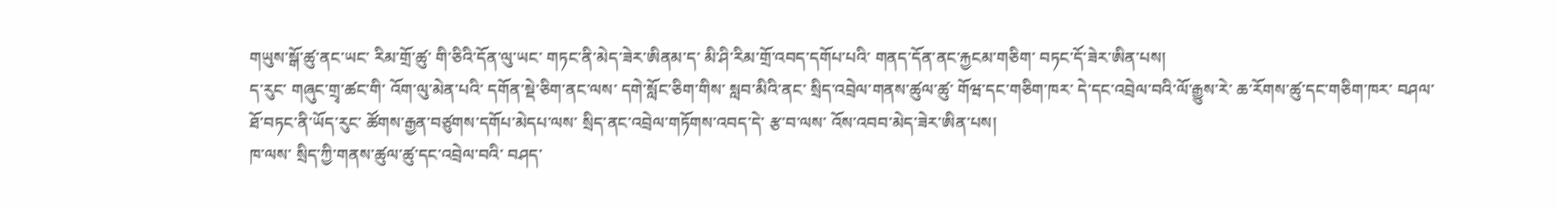གཡུས་སྒོ་ཚུ་ནང་ཡང་ རིམ་གྲོ་ཚུ་ གི་ཅིའི་དོན་ལུ་ཡང་ གཏང་ནི་མེད་ཟེར་ཨིནམ་ད་ མི་ཤི་རིམ་གྲོ་འབད་དགོཔ་པའི་ གནད་དོན་ནང་རྐྱངམ་གཅིག་ བཏང་དོ་ཟེར་ཨིན་པས།
ད་རུང་ གཞུང་གྲྭ་ཚང་གི་ འོག་ལུ་མེན་པའི་ དགོན་སྡེ་ཅིག་ནང་ལས་ དགེ་སློང་ཅིག་གིས་ སླབ་མིའི་ནང་ སྲིད་འབྲེལ་གནས་ཚུལ་ཚུ་ གོཝ་དང་གཅིག་ཁར་ དེ་དང་འབྲེལ་བའི་ལོ་རྒྱུས་རེ་ ཆ་རོགས་ཚུ་དང་གཅིག་ཁར་ བཤལ་ཐོ་བཏང་ནི་ཡོད་རུང་ ཚོགས་རྒྱན་བཙུགས་དགོཔ་མེདཔ་ལས་ སྲིད་ནང་འབྲེལ་གཏོགས་འབད་དེ་ རྩ་བ་ལས་ འོས་འབབ་མེད་ཟེར་ཨིན་པས།
ཁ་ལས་ སྲིད་ཀྱི་གནས་ཚུལ་ཚུ་དང་འབྲེལ་བའི་ བཤད་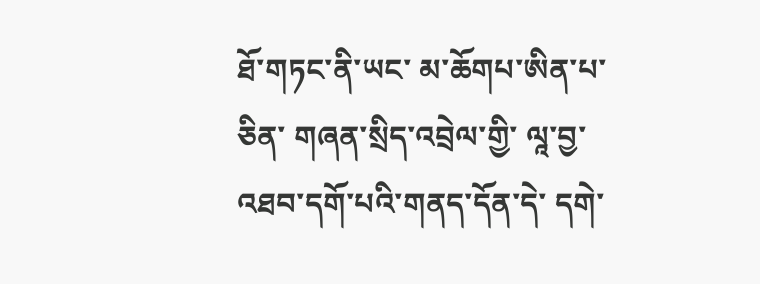ཐོ་གཏང་ནི་ཡང་ མ་ཆོགཔ་ཨིན་པ་ཅིན་ གཞན་སྲིད་འབྲེལ་གྱི་ ལཱ་བྱ་འཐབ་དགོ་པའི་གནད་དོན་དེ་ དགེ་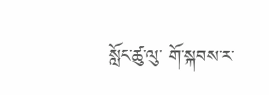སློང་ཚུ་ལུ་ གོ་སྐབས་ར་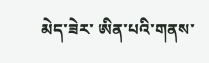མེད་ཟེར་ ཨིན་པའི་གནས་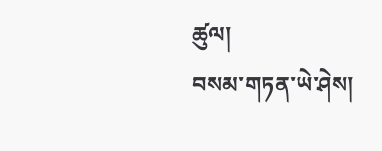ཚུལ།
བསམ་གཏན་ཡེ་ཤེས།